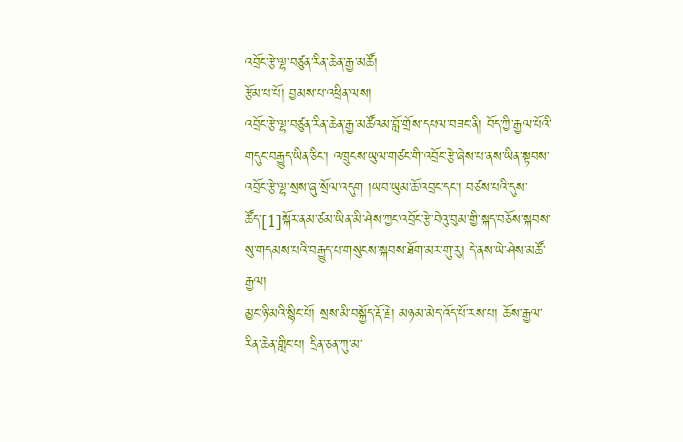འབྲོང་རྩེ་ལྷ་བཙུན་རིན་ཆེན་རྒྱ་མཚོ།
རྩོམ་པ་པོ། བྱམས་པ་འཕྲིན་ལས།
འབྲོང་རྩེ་ལྷ་བཙུན་རིན་ཆེན་རྒྱ་མཚོའམ་བློ་གྲོས་དཔལ་བཟང་ནི། བོད་ཀྱི་རྒྱལ་པོའི་གདུང་བརྒྱུད་ཡིན་ཅིང་། འཁྲུངས་ཡུལ་གཙང་གི་འབྲོང་རྩེ་ཞེས་པ་ནས་ཡིན་སྟབས་འབྲོང་རྩེ་ལྷ་སྲས་ཞུ་སྲོལ་འདུག །ཡབ་ཡུམ་ཆོ་འབྲང་དང་། བཙས་པའི་དུས་ཚོད་[1]སྐོར་ནམ་ཙམ་ཡིན་མི་ཤེས་ཀྱང་འབྲོང་རྩེ་བེའུ་བུམ་གྱི་སྐད་བཅོས་སྐབས་སུ་གདམས་པའི་བརྒྱུད་པ་གསུངས་སྐབས་ཐོག་མར་གུ་རུ། དེ་ནས་ཡེ་ཤེས་མཚོ་རྒྱལ།
མྱང་ཉི་མའི་སྙིང་པོ། སྲས་མི་བསྐྱོད་རྡོ་རྗེ། མཉམ་མེད་འོད་པོ་རས་པ། ཆོས་རྒྱལ་རིན་ཆེན་གླིང་པ། དྲིན་ཅན་ཀུ་མ་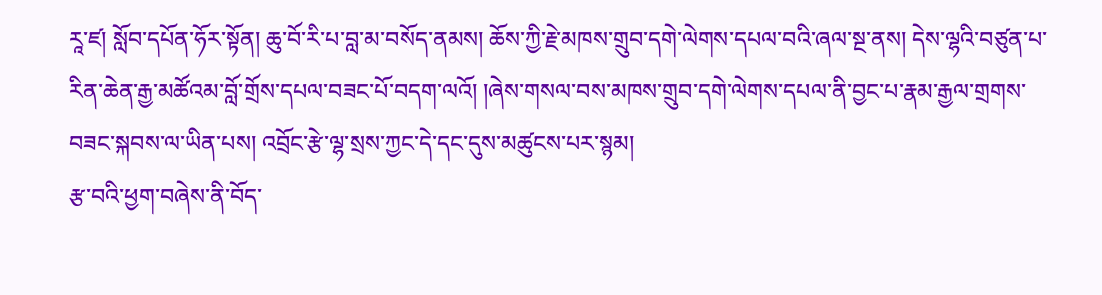རཱ་ཛ། སློབ་དཔོན་ཧོར་སྟོན། ཆུ་བོ་རི་པ་བླ་མ་བསོད་ནམས། ཆོས་ཀྱི་རྗེ་མཁས་གྲུབ་དགེ་ལེགས་དཔལ་བའི་ཞལ་སྔ་ནས། དེས་ལྷའི་བཙུན་པ་རིན་ཆེན་རྒྱ་མཚོའམ་བློ་གྲོས་དཔལ་བཟང་པོ་བདག་ལའོ། །ཞེས་གསལ་བས་མཁས་གྲུབ་དགེ་ལེགས་དཔལ་ནི་བྱང་པ་རྣམ་རྒྱལ་གྲགས་བཟང་སྐབས་ལ་ཡིན་པས། འབྲོང་རྩེ་ལྷ་སྲས་ཀྱང་དེ་དང་དུས་མཚུངས་པར་སྙམ།
རྩ་བའི་ཕྱག་བཞེས་ནི་བོད་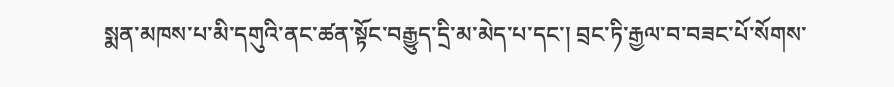སྨན་མཁས་པ་མི་དགུའི་ནང་ཚན་སྟོང་བརྒྱུད་དྲི་མ་མེད་པ་དང་། བྲང་ཏི་རྒྱལ་བ་བཟང་པོ་སོགས་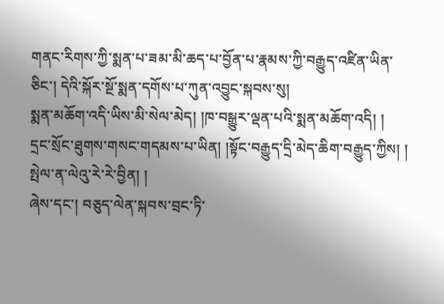གནང་རིགས་ཀྱི་སྨན་པ་ཟམ་མི་ཆད་པ་བྱོན་པ་རྣམས་ཀྱི་བརྒྱུད་འཛིན་ཡིན་ཅིང་། དེའི་སྐོར་སྔོ་སྨན་དགོས་པ་ཀུན་འབྱུང་སྐབས་སུ།
སྨན་མཆོག་འདི་ཡིས་མི་སེལ་མེད། །ཁ་བསྒྱུར་ལྡན་པའི་སྨན་མཆོག་འདི། །
དྲང་སྲོང་ཐུགས་གསང་གདམས་པ་ཡིན། །སྟོང་བརྒྱུད་དྲི་མེད་ཆིག་བརྒྱུད་ཀྱིས། །
སྤེལ་ན་ལེའུ་རེ་རེ་བྱིན། །
ཞེས་དང་། བཅུད་ལེན་སྐབས་བྲང་ཏི་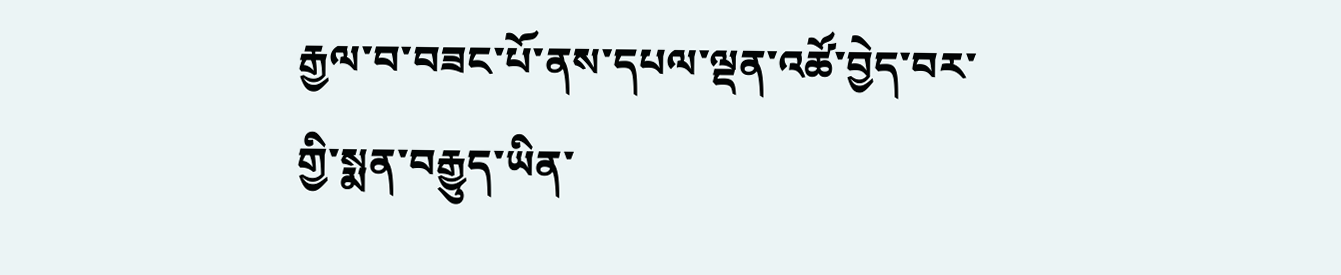རྒྱལ་བ་བཟང་པོ་ནས་དཔལ་ལྡན་འཚོ་བྱེད་བར་གྱི་སྨན་བརྒྱུད་ཡིན་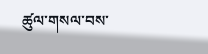ཚུལ་གསལ་བས་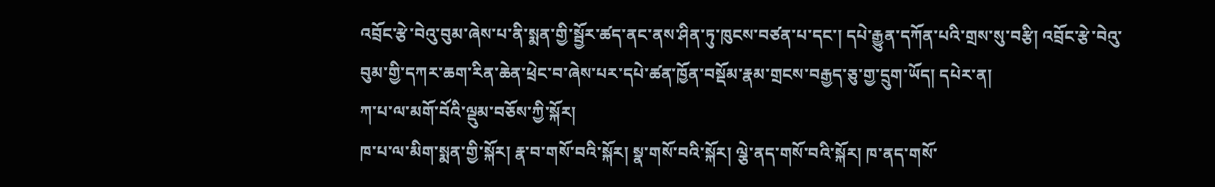འབྲོང་རྩེ་བེའུ་བུམ་ཞེས་པ་ནི་སྨན་གྱི་སྦྱོར་ཚད་ནང་ནས་ཤིན་ཏུ་ཁུངས་བཙན་པ་དང་། དཔེ་རྒྱུན་དཀོན་པའི་གྲས་སུ་བརྩི། འབྲོང་རྩེ་བེའུ་བུམ་གྱི་དཀར་ཆག་རིན་ཆེན་ཕྲེང་བ་ཞེས་པར་དཔེ་ཚན་ཁྱོན་བསྡོམ་རྣམ་གྲངས་བརྒྱད་ཅུ་གྱ་དྲུག་ཡོད། དཔེར་ན།
ཀ་པ་ལ་མགོ་བོའི་ལྡུམ་བཅོས་ཀྱི་སྐོར།
ཁ་པ་ལ་མིག་སྨན་གྱི་སྐོར། རྣ་བ་གསོ་བའི་སྐོར། སྣ་གསོ་བའི་སྐོར། ལྕེ་ནད་གསོ་བའི་སྐོར། ཁ་ནད་གསོ་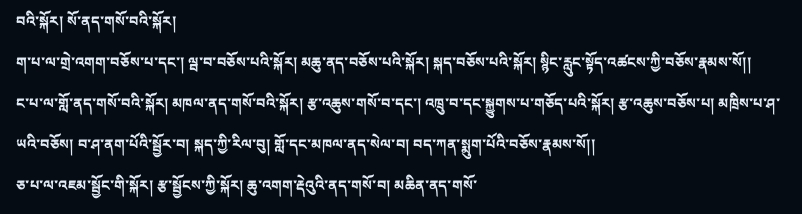བའི་སྐོར། སོ་ནད་གསོ་བའི་སྐོར།
ག་པ་ལ་གྲེ་འགག་བཅོས་པ་དང་། ལྦ་བ་བཅོས་པའི་སྐོར། མཆུ་ནད་བཅོས་པའི་སྐོར། སྐད་བཅོས་པའི་སྐོར། སྙིང་རླུང་སྟོད་འཚངས་ཀྱི་བཅོས་རྣམས་སོ།།
ང་པ་ལ་གློ་ནད་གསོ་བའི་སྐོར། མཁལ་ནད་གསོ་བའི་སྐོར། རྩ་འཆུས་གསོ་བ་དང་། འཁྲུ་བ་དང་སྐྱུགས་པ་གཅོད་པའི་སྐོར། རྩ་འཆུས་བཅོས་པ། མཁྲིས་པ་ཤ་ཡའི་བཅོས། བ་ཤ་ནག་པོའི་སྦྱོར་བ། སྐད་ཀྱི་རིལ་བུ། གློ་དང་མཁལ་ནད་སེལ་བ། བད་ཀན་སྨུག་པོའི་བཅོས་རྣམས་སོ།།
ཅ་པ་ལ་འཇམ་སྦྱོང་གི་སྐོར། རྩ་སྦྱོངས་ཀྱི་སྐོར། ཆུ་འགག་རྡེའུའི་ནད་གསོ་བ། མཆིན་ནད་གསོ་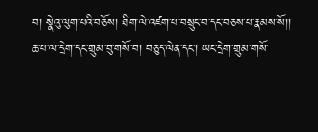བ། སྣེའུ་ལུག་པའི་བཅོས། ཐིག་ལེ་འཛག་པ་བསྲུང་བ་དང་བཅས་པ་རྣམས་སོ།།
ཆ་པ་ལ་དྲེག་དང་གྲུམ་བུ་གསོ་བ། བཅུད་ལེན་དང་། ཡང་དྲེག་གྲུམ་གསོ་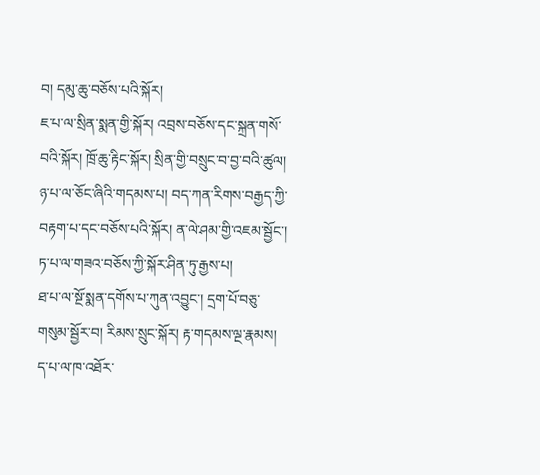བ། དམུ་ཆུ་བཅོས་པའི་སྐོར།
ཇ་པ་ལ་སྲིན་སྨན་གྱི་སྐོར། འབྲས་བཅོས་དང་སྐྲན་གསོ་བའི་སྐོར། ཁྲོ་ཆུ་རྟིང་སྐོར། སྲིན་གྱི་བསྲུང་བ་བྱ་བའི་ཚུལ།
ཉ་པ་ལ་ཅོང་ཞིའི་གདམས་པ། བད་ཀན་རིགས་བརྒྱད་ཀྱི་བརྟག་པ་དང་བཅོས་པའི་སྐོར། ན་ལེ་ཤམ་གྱི་འཇམ་སྦྱོང་།
ཏ་པ་ལ་གཟའ་བཅོས་ཀྱི་སྐོར་ཤིན་ཏུ་རྒྱས་པ།
ཐ་པ་ལ་སྔོ་སྨན་དགོས་པ་ཀུན་འབྱུང་། དྲག་པོ་བཅུ་གསུམ་སྦྱོར་བ། རིམས་སྲུང་སྐོར། རྟ་གདམས་ལྔ་རྣམས།
ད་པ་ལ་ཁ་འཐོར་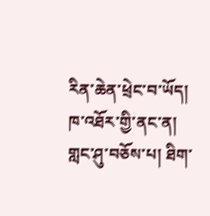རིན་ཆེན་ཕྲེང་བ་ཡོད། ཁ་འཐོར་གྱི་ནང་ན། གླང་ཤུ་བཅོས་པ། ཐིག་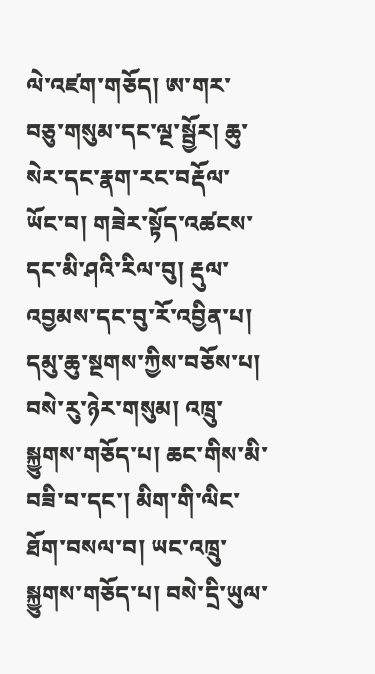ལེ་འཛག་གཅོད། ཨ་གར་བཅུ་གསུམ་དང་ལྔ་སྦྱོར། ཆུ་སེར་དང་རྣག་རང་བརྡོལ་ཡོང་བ། གཟེར་སྟོད་འཚངས་དང་མི་ཤའི་རིལ་བུ། རྡུལ་འབྱམས་དང་བུ་རོ་འབྱིན་པ། དམུ་ཆུ་སྔགས་ཀྱིས་བཅོས་པ། བསེ་རུ་ཉེར་གསུམ། འཁྲུ་སྐྱུགས་གཅོད་པ། ཆང་གིས་མི་བཟི་བ་དང་། མིག་གི་ལིང་ཐོག་བསལ་བ། ཡང་འཁྲུ་སྐྱུགས་གཅོད་པ། བསེ་དྲི་ཡུལ་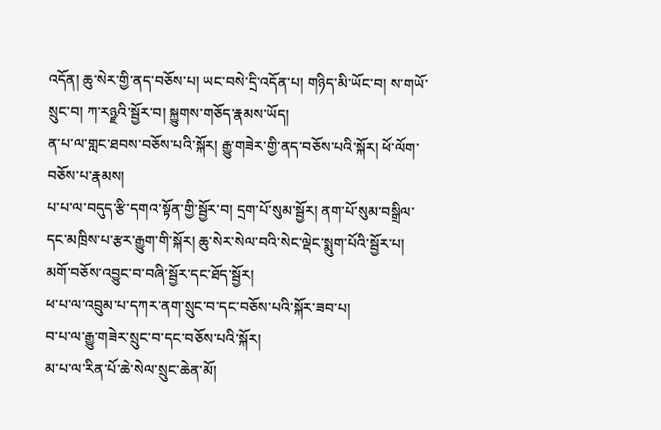འདོན། ཆུ་སེར་གྱི་ནད་བཅོས་པ། ཡང་བསེ་དྲི་འདོན་པ། གཉིད་མི་ཡོང་བ། ས་གཡོ་སྲུང་བ། ཀ་རཉྫའི་སྦྱོར་བ། སྐྱུགས་གཅོད་རྣམས་ཡོད།
ན་པ་ལ་གླང་ཐབས་བཅོས་པའི་སྐོར། རྒྱུ་གཟེར་གྱི་ནད་བཅོས་པའི་སྐོར། ཕོ་ལོག་བཅོས་པ་རྣམས།
པ་པ་ལ་བདུད་རྩི་དགའ་སྟོན་གྱི་སྦྱོར་བ། དྲག་པོ་སུམ་སྦྱོར། ནག་པོ་སུམ་བསྒྲིལ་དང་མཁྲིས་པ་རྩར་རྒྱུག་གི་སྐོར། ཆུ་སེར་སེལ་བའི་སེང་ལྡེང་སྨུག་པོའི་སྦྱོར་པ། མགོ་བཅོས་འབྱུང་བ་བཞི་སྦྱོར་དང་ཐོད་སྦྱོར།
ཕ་པ་ལ་འབྲུམ་པ་དཀར་ནག་སྲུང་བ་དང་བཅོས་པའི་སྐོར་ཟབ་པ།
བ་པ་ལ་རྒྱུ་གཟེར་སྲུང་བ་དང་བཅོས་པའི་སྐོར།
མ་པ་ལ་རིན་པོ་ཆེ་སེལ་སྲུང་ཆེན་མོ།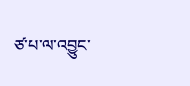ཙ་པ་ལ་འབྱུང་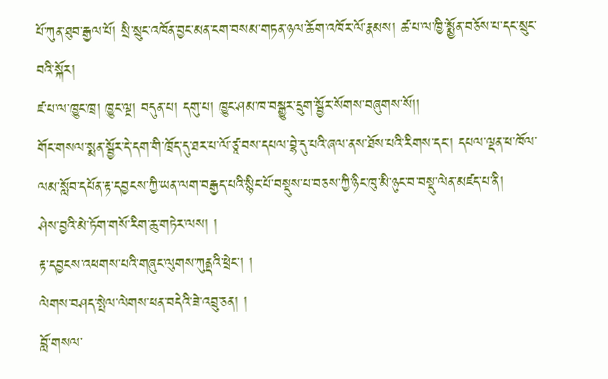པོ་ཀུན་ཐུབ་རྒྱལ་པོ། སྲི་སྲུང་འཁོན་བྱང་མན་ངག་བསམ་གཏན་ཉལ་ཆོག་འཁོར་ལོ་རྣམས། ཚ་པ་ལ་ཁྱི་སྨྱོན་བཅོས་པ་དང་སྲུང་བའི་སྐོར།
ཛ་པ་ལ་ཁྱུང་ཁྲ། ཁྱུང་ལྔ། བདུན་པ། དགུ་པ། ཁྱུང་ཤམ་ཁ་བསྒྱུར་དྲུག་སྦྱོར་སོགས་བཞུགས་སོ།།
གོང་གསལ་སྨན་སྦྱོར་དེ་དག་གི་ཁྲོད་དུ་ཐར་པ་ལོ་ཙཱ་བས་དཔལ་བྷེ་དུ་པའི་ཞལ་ནས་ཐོས་པའི་རིགས་དང་། དཔལ་ལྡན་ཕ་ཁོལ་ལམ་སློབ་དཔོན་རྟ་དབྱངས་ཀྱི་ཡན་ལག་བརྒྱད་པའི་སྙིང་པོ་བསྡུས་པ་བཅས་ཀྱི་ཉིང་ཁུ་མི་ཉུང་བ་བསྡུ་ལེན་མཛད་པ་ནི།
ཤེས་བྱའི་མེ་ཏོག་གསོ་རིག་ཆུ་གཏེར་ལས། །
རྟ་དབྱངས་འཕགས་པའི་གཞུང་ལུགས་ཀུནྡའི་ཕྲེང་། །
ལེགས་བཤད་སྤེལ་ལེགས་ཕན་བདེའི་ཟེ་འབྲུ་ཅན། །
བློ་གསལ་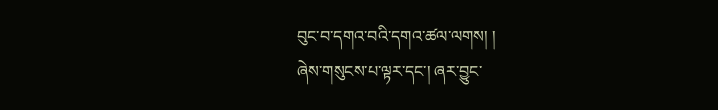བུང་བ་དགའ་བའི་དགའ་ཚལ་ལགས། །
ཞེས་གསུངས་པ་ལྟར་དང་། ཞར་བྱུང་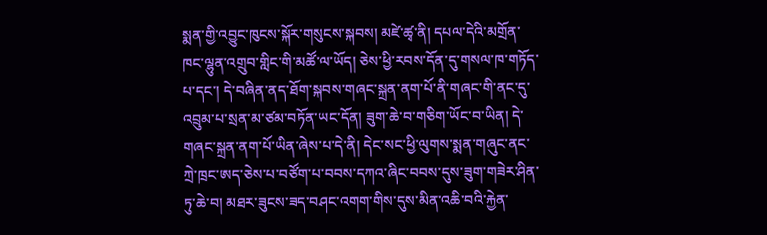སྨན་གྱི་འབྱུང་ཁུངས་སྐོར་གསུངས་སྐབས། མཛེ་ཚྭ་ནི། དཔལ་དེའི་མགྲོན་ཁང་ལྷུན་འགྲུབ་གླིང་གི་མཚོ་ལ་ཡོད། ཅེས་ཕྱི་རབས་དོན་དུ་གསལ་ཁ་གཏོད་པ་དང་། དེ་བཞིན་ནད་ཐོག་སྐབས་གཞང་སྐྲན་ནག་པོ་ནི་གཞང་གི་ནང་དུ་འབྲུམ་པ་སྲན་མ་ཙམ་བཏོན་ཡང་དོན། ཟུག་ཆེ་བ་གཅིག་ཡོང་བ་ཡིན། དེ་གཞང་སྐྲན་ནག་པོ་ཡིན་ཞེས་པ་དེ་ནི། དེང་སང་ཕྱི་ལུགས་སྨན་གཞུང་ནང་ཀྲེ་ཁྲང་ཨད་ཅེས་པ་བཙོག་པ་བབས་དཀའ་ཞིང་བབས་དུས་ཟུག་གཟེར་ཤིན་ཏུ་ཆེ་བ། མཐར་ཟུངས་ཟད་བཤང་འགག་གིས་དུས་མིན་འཆི་བའི་རྐྱེན་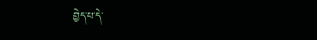བྱེད་པ་དེ་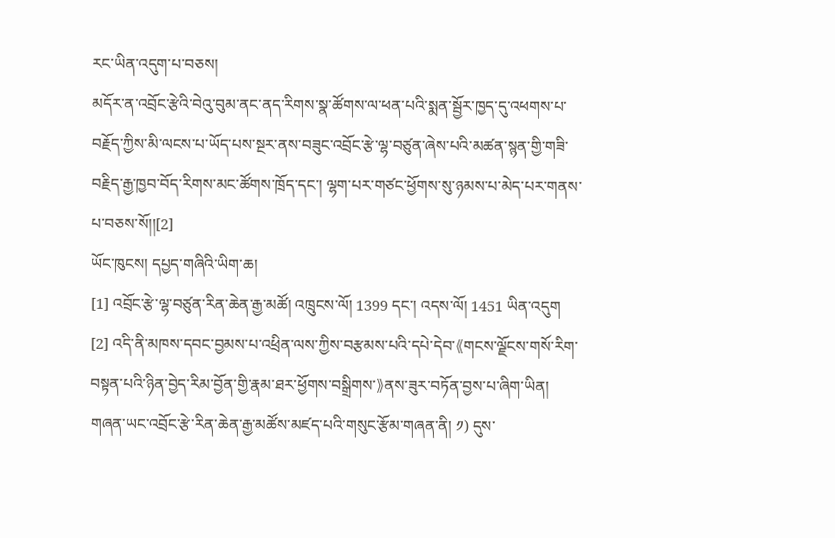རང་ཡིན་འདུག་པ་བཅས།
མདོར་ན་འབྲོང་རྩེའི་བེའུ་བུམ་ནང་ནད་རིགས་སྣ་ཚོགས་ལ་ཕན་པའི་སྨན་སྦྱོར་ཁྱད་དུ་འཕགས་པ་བརྗོད་ཀྱིས་མི་ལངས་པ་ཡོད་པས་སྔར་ནས་བཟུང་འབྲོང་རྩེ་ལྷ་བཙུན་ཞེས་པའི་མཚན་སྙན་གྱི་གཟི་བརྗིད་རྒྱ་ཁྱབ་བོད་རིགས་མང་ཚོགས་ཁྲོད་དང་། ལྷག་པར་གཙང་ཕྱོགས་སུ་ཉམས་པ་མེད་པར་གནས་པ་བཅས་སོ།།[2]
ཡོང་ཁུངས། དཔྱད་གཞིའི་ཡིག་ཆ།
[1] འབྲོང་རྩེ་ལྷ་བཙུན་རིན་ཆེན་རྒྱ་མཚོ། འཁྲུངས་ལོ། 1399 དང་། འདས་ལོ། 1451 ཡིན་འདུག
[2] འདི་ནི་མཁས་དབང་བྱམས་པ་འཕྲིན་ལས་ཀྱིས་བརྩམས་པའི་དཔེ་དེབ་《གངས་ལྗོངས་གསོ་རིག་བསྟན་པའི་ཉིན་བྱེད་རིམ་བྱོན་གྱི་རྣམ་ཐར་ཕྱོགས་བསྒྲིགས་》ནས་ཟུར་བཏོན་བྱས་པ་ཞིག་ཡིན།
གཞན་ཡང་འབྲོང་རྩེ་རིན་ཆེན་རྒྱ་མཚོས་མཛད་པའི་གསུང་རྩོམ་གཞན་ནི། ༡) དུས་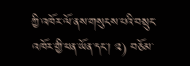ཀྱི་འཁོར་ལོ་ནས་གསུངས་པའི་བསྲུང་འཁོར་གྱི་ཕན་ཡོན་དང་། ༢) བཅོམ་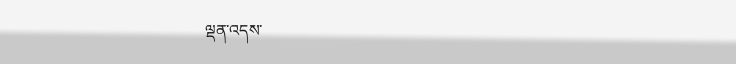ལྡན་འདས་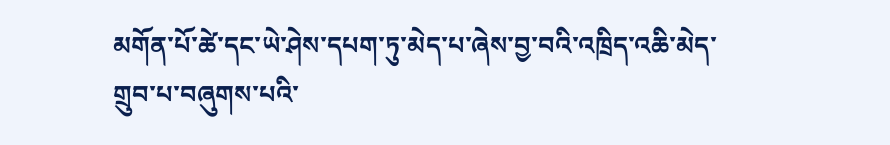མགོན་པོ་ཚེ་དང་ཡེ་ཤེས་དཔག་ཏུ་མེད་པ་ཞེས་བྱ་བའི་འཁྲིད་འཆི་མེད་གྲུབ་པ་བཞུགས་པའི་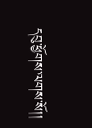དབུ་ཕྱོགས་ལགས་སོ།།